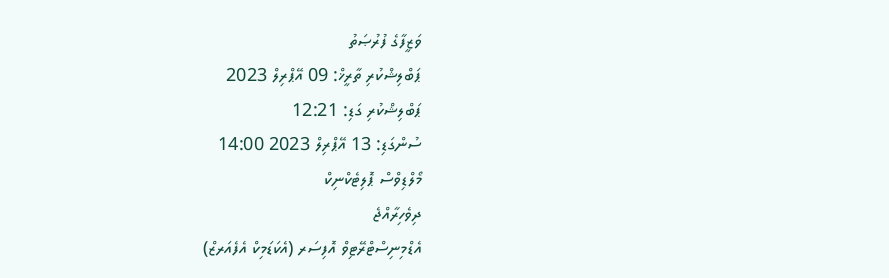ވަޒީފާގެ ފުރުޞަތު
ޕަބްލިޝްކުރި ތާރީޚް: 09 އޭޕްރިލް 2023
ޕަބްލިޝްކުރި ގަޑި: 12:21
ސުންގަޑި: 13 އޭޕްރިލް 2023 14:00
މޯލްޑިވްސް ޕޮލިޓެކްނިކް
ދިވެހިރާއްޖެ
އެޑްމިނިސްޓްރޭޓިވް އޮފިސަރ (އެކަޑަމިކް އެފެއަރޒް)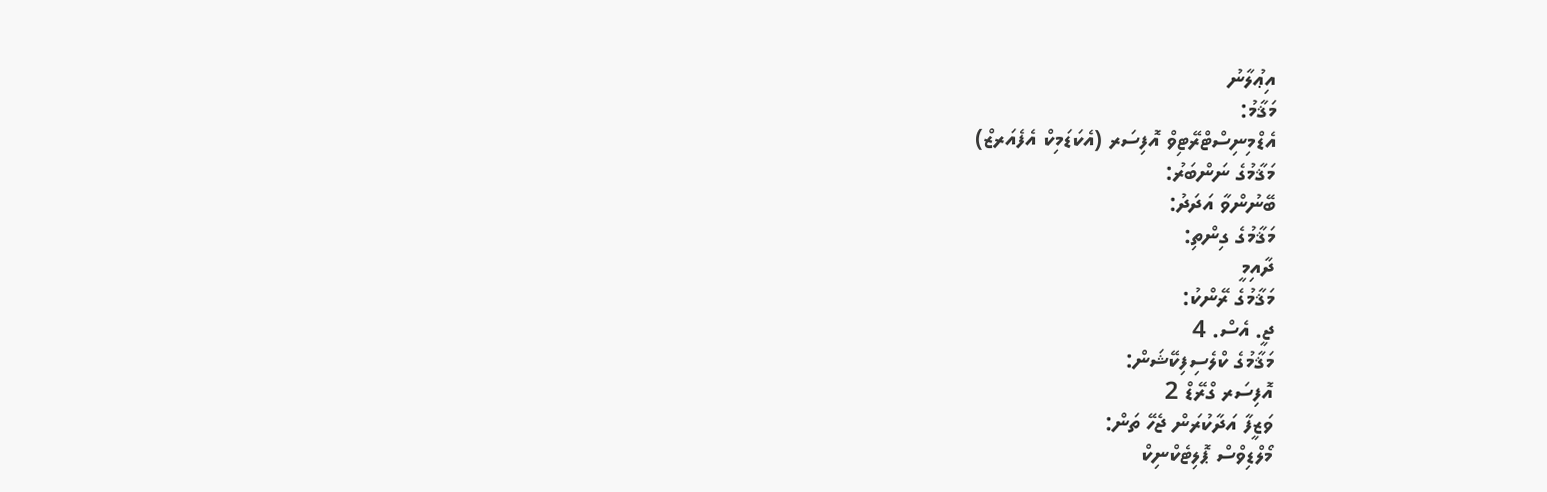އިޢުލާނު
މަޤާމު:
އެޑްމިނިސްޓްރޭޓިވް އޮފިސަރ (އެކަޑަމިކް އެފެއަރޒް)
މަޤާމުގެ ނަންބަރު:
ބޭނުންވާ އަދަދު:
މަޤާމުގެ ގިންތި:
ދާއިމީ
މަޤާމުގެ ރޭންކު:
ޖީ. އެސް. 4
މަޤާމުގެ ކްލެސިފިކޭޝަން:
އޮފިސަރ ގްރޭޑް 2
ވަޒީފާ އަދާކުރަން ޖެހޭ ތަން:
މޯލްޑިވްސް ޕޮލިޓެކްނިކް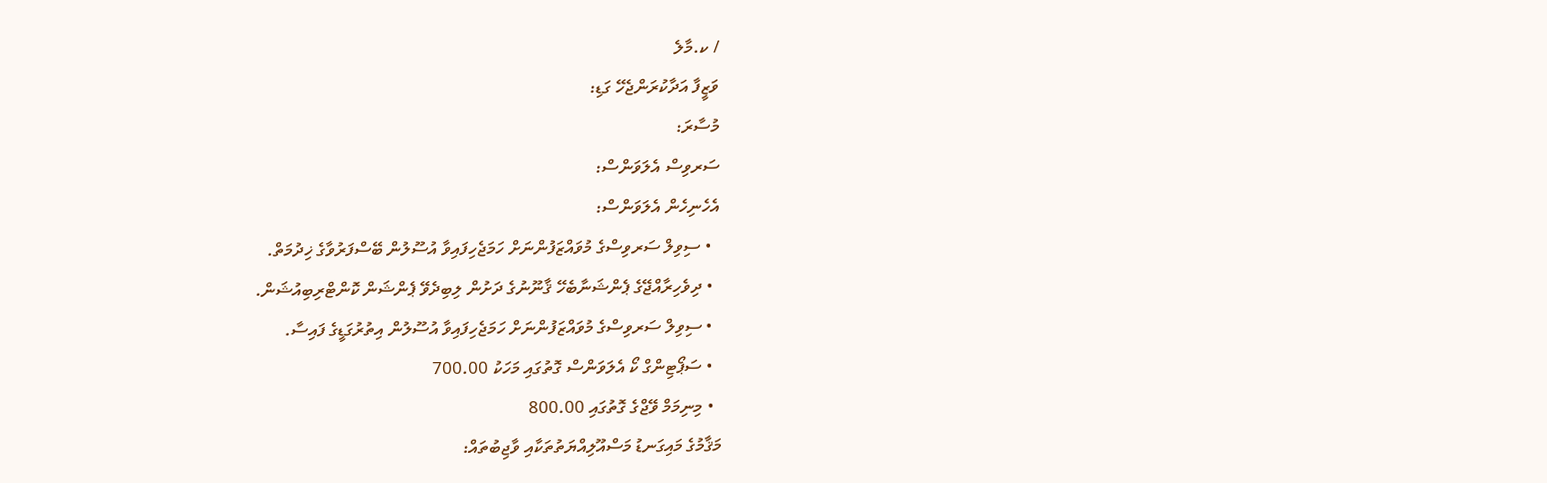/ ކ.މާލެ
ވަޒީފާ އަދާކުރަންޖެހޭ ގަޑި:
މުސާރަ:
ސަރވިސް އެލަވަންސް:
އެހެނިހެން އެލަވަންސް:
  • ސިވިލް ސަރވިސްގެ މުވައްޒަފުންނަށް ހަމަޖެހިފައިވާ އުސޫލުން ބޭސްފަރުވާގެ ޚިދުމަތް.
  • ދިވެހިރާއްޖޭގެ ޕެންޝަނާބެހޭ ޤާނޫނުގެ ދަށުން ލިބިދެވޭ ޕެންޝަން ކޮންޓްރިބިއުޝަން.
  • ސިވިލް ސަރވިސްގެ މުވައްޒަފުންނަށް ހަމަޖެހިފައިވާ އުސޫލުން އިތުރުގަޑީގެ ފައިސާ.
  • ސަޕޯޓިންގް ކޯ އެލަވަންސް ގޮތުގައި މަހަކު 700.00
  • މިނިމަމް ވޭޖްގެ ގޮތުގައި 800.00
މަޤާމުގެ މައިގަނޑު މަސްއޫލިއްޔަތުތަކާއި ވާޖިބުތައް: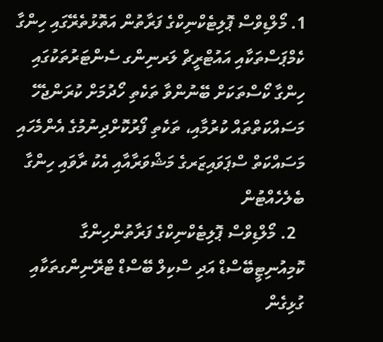1. މޯލްޑިވްސް ޕޮލިޓެކްނިކްގެ ފަރާތުން އަތޮޅުތެރޭގައި ހިންގާ ކެމްޕަސްތަކާއި އައުޓްރީޗް ލަރނިންގ ސެންޓަރުތަކުގައި ހިންގާ ކޯސްތަކަށް ބޭނުންވާ ތަކެތި ހޯދުމަށް ކުރަންޖެހޭ މަސައްކަތްތައް ކުރުމާއި، ތަކެތި ފޯރުކޮށްދިނުމުގެ އެންމެހައި މަސައްކަތް ސްޕަވައިޒަރގެ މަޝްވަރާއާއި އެކު ރާވައި ހިންގާ ބެލެހެއްޓުން
  2. މޯލްޑިވްސް ޕޮލިޓެކްނިކްގެ ފަރާތުންހިންގާ ކޮމިއުނިޓީބޭސްޑް އަދި ސްކިލް ބޭސްޑް ޓްރޭނިންގތަކާއި ގުޅިގެން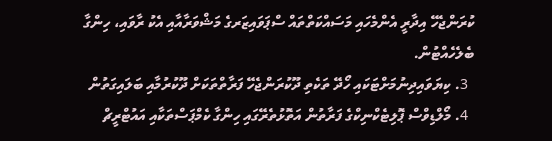ކުރަންޖެހޭ އިދާރީ އެންމެހައި މަސައްކަތްތައް ސްޕަވައިޒަރގެ މަޝްވަރާއާއި އެކު ރާވައި، ހިންގާ ބެލެހެއްޓުން.
  3. ކިޔަވައިދިނުމަށްޓަކައި ހޯދޭ ތަކެތި ދޫކުރަންޖެހޭ ފަރާތްތަކަށް ދޫކުރުމާއި ބަލައިގަތުން
  4. މޯލްޑިވްސް ޕޮލިޓެކްނިކްގެ ފަރާތުން އަތޮޅުތެރޭގައި ހިންގާ ކެމްޕަސްތަކާއި އައުޓްރީޗް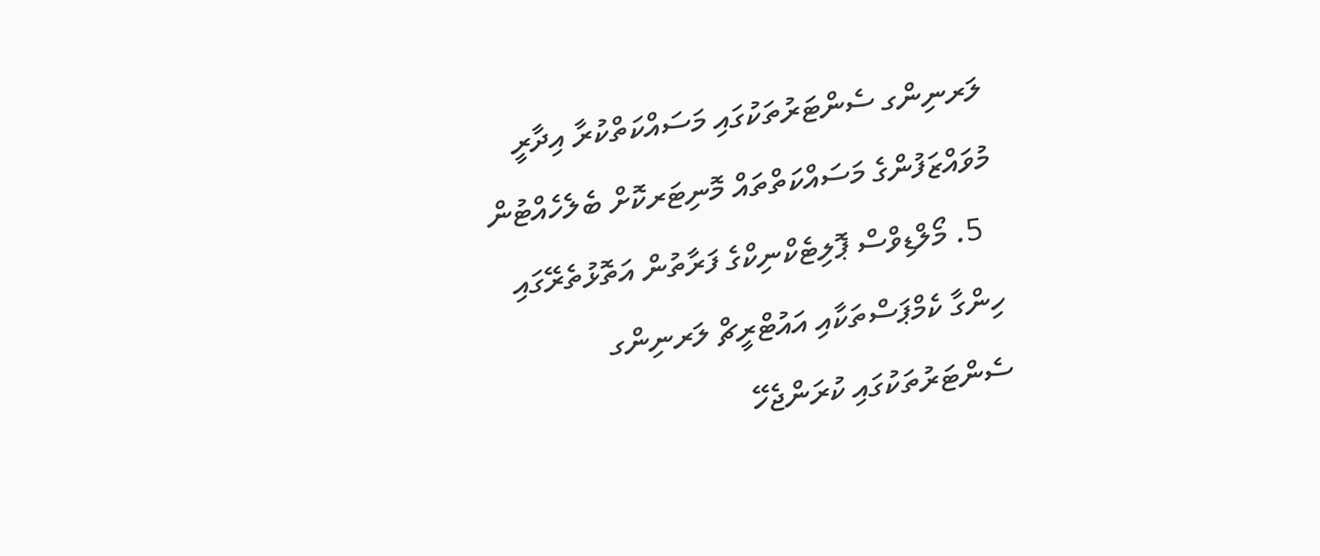ލަރނިންގ ސެންޓަރުތަކުގައި މަސައްކަތްކުރާ އިދާރީ މުވައްޒަފުންގެ މަސައްކަތްތައް މޮނިޓަރކޮށް ބެލެހެއްޓުން
  5. މޯލްޑިވްސް ޕޮލިޓެކްނިކްގެ ފަރާތުން އަތޮޅުތެރޭގައި ހިންގާ ކެމްޕަސްތަކާއި އައުޓްރީޗް ލަރނިންގ ސެންޓަރުތަކުގައި ކުރަންޖެހޭ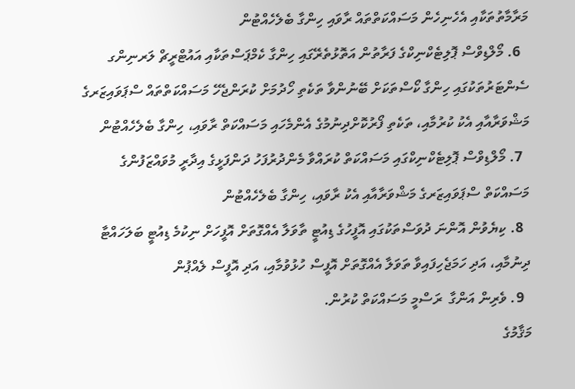މަރާމާތުތަކާއި އެހެނިހެން މަސައްކަތްތައް ރާވައި ހިންގާ ބެލެހެއްޓުން
  6. މޯލްޑިވްސް ޕޮލިޓެކްނިކްގެ ފަރާތުން އަތޮޅުތެރޭގައި ހިންގާ ކެމްޕަސްތަކާއި އައުޓްރީޗް ލަރނިންގ ސެންޓަރުތަކުގައި ހިންގާ ކޯސްތަކަށް ބޭނުންވާ ތަކެތި ހޯދުމަށް ކުރަންޖެހޭ މަސައްކަތްތައް ސްޕަވައިޒަރގެ މަޝްވަރާއާއި އެކު ކުރުމާއި، ތަކެތި ފޯރުކޮށްދިނުމުގެ އެންމެހައި މަސައްކަތް ރާވައި، ހިންގާ ބެލެހެއްޓުން
  7. މޯލްޑިވްސް ޕޮލިޓެކްނިކްގައި މަސައްކަތް ކުރައްވާ މެންދުރުފަހު ދަންފަޅީގެ އިދާރީ މުވައްޒަފުންގެ މަސައްކަތް ސްޕަވައިޒަރގެ މަޝްވަރާއާއި އެކު ރާވައި، ހިންގާ ބެލެހެއްޓުން
  8. ކިޔެވުން އޮންނަ ދުވަސްތަކުގައި އޮފީހުގެ ޑިއުޓީ ތާވަލާ އެއްގޮތަށް އޮފީހަށް ނިކުމެ ޑިއުޓީ ބަލަހައްޓާ ދިނުމާއި، އަދި ހަމަޖެހިފައިވާ ތަވަލާ އެއްގޮތަށް އޮފީސް ހުޅުވުމާއި، އަދި އޮފީސް ލެއްޕުން
  9. ވެރިން އަންގާ  ރަސްމީ މަސައްކަތް ކުރުން.
މަޤާމުގެ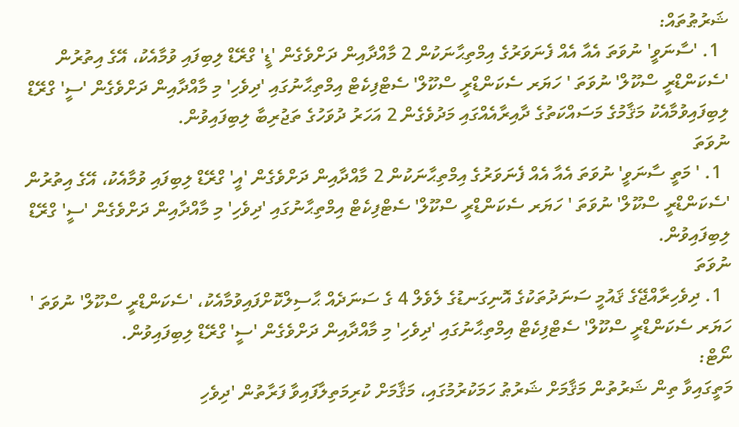ޝަރުޠުތައް:
  1. 'ސާނަވީ' ނުވަތަ އެއާ އެއް ފެނަވަރުގެ އިމްތިޙާނަކުން 2 މާއްދާއިން ދަށްވެގެން 'ޑީ' ގްރޭޑް ލިބިފައި ވުމާއެކު، އޭގެ އިތުރުން 'ސެކަންޑްރީ ސްކޫލް' ނުވަތަ ' ހަޔަރ ސެކަންޑްރީ ސްކޫލް' ސެޓްފިކެޓް އިމްތިޙާނުގައި 'ދިވެހި' މި މާއްދާއިން ދަށްވެގެން 'ސީ' ގްރޭޑް ލިބިފައިވުމާއެކު މަޤާމުގެ މަސައްކަތުގެ ދާއިރާއެއްގައި މަދުވެގެން 2 އަހަރު ދުވަހުގެ ތަޖުރިބާ ލިބިފައިވުން.
ނުވަތަ
  1. ' މަތީ ސާނަވީ' ނުވަތަ އެއާ އެއް ފެނަވަރުގެ އިމްތިޙާނަކުން 2 މާއްދާއިން ދަށްވެގެން 'އީ' ގްރޭޑް ލިބިފައި ވުމާއެކު، އޭގެ އިތުރުން 'ސެކަންޑްރީ ސްކޫލް' ނުވަތަ ' ހަޔަރ ސެކަންޑްރީ ސްކޫލް' ސެޓްފިކެޓް އިމްތިޙާނުގައި 'ދިވެހި' މި މާއްދާއިން ދަށްވެގެން 'ސީ' ގްރޭޑް ލިބިފައިވުން.
ނުވަތަ
  1. ދިވެހިރާއްޖޭގެ ޤައުމީ ސަނަދުތަކުގެ އޮނިގަނޑުގެ ލެވެލް 4 ގެ ސަނަދެއް ޙާސިލްކޮށްފައިވުމާއެކު، 'ސެކަންޑްރީ ސްކޫލް' ނުވަތަ ' ހަޔަރ ސެކަންޑްރީ ސްކޫލް' ސެޓްފިކެޓް އިމްތިޙާނުގައި 'ދިވެހި' މި މާއްދާއިން ދަށްވެގެން 'ސީ' ގްރޭޑް ލިބިފައިވުން.
ނޯޓް:
މަތީގައިވާ ތިން ޝަރުތުން މަޤާމަށް ޝަރުޠު ހަމަކުރުމުގައި، މަޤާމަށް ކުރިމަތިލާފައިވާ ފަރާތުން 'ދިވެހި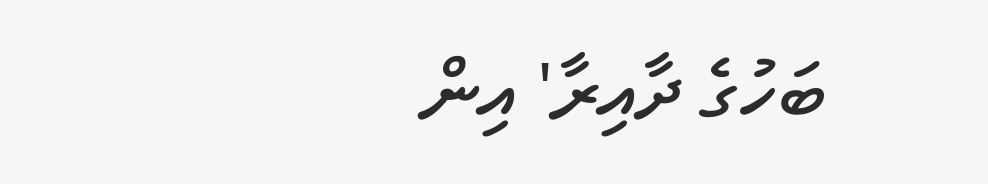ބަހުގެ ދާއިރާ' އިން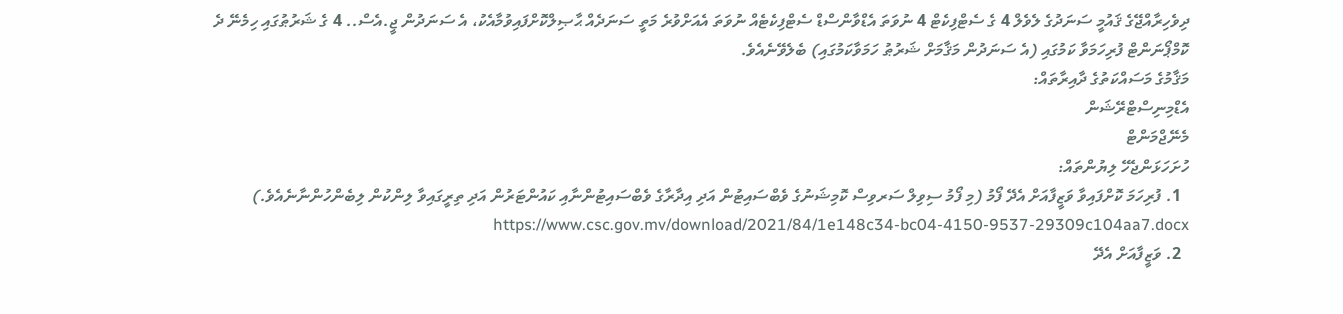ދިވެހިރާއްޖޭގެ ޤައުމީ ސަނަދުގެ ލެވެލް 4 ގެ ސެޓްފިކެޓް 4 ނުވަތަ އެޑްވާންސްޑް ސެޓްފިކެޓެއް ނުވަތަ އެއަށްވުރެ މަތީ ސަނަދެއް ޙާޞިލްކޮށްފައިވުމާއެކު، އެ ސަނަދުން ޖީ.އެސް.. 4 ގެ ޝަރުޠުގައި ހިމެނޭ ދެ ކޮމްޕޯނަންޓް ފުރިހަމަވާ ކަމުގައި (އެ ސަނަދުން މަޤާމަށް ޝަރުޠު ހަމަވާކަމުގައި) ބެލެވޭނެއެވެ.
މަޤާމުގެ މަސައްކަތުގެ ދާއިރާތައް:
އެޑްމިނިސްޓްރޭޝަން
މެނޭޖްމަންޓް
ހުށަހަޅަންޖެހޭ ލިޔުންތައް:
  1. ފުރިހަމަ ކޮށްފައިވާ ވަޒީފާއަށް އެދޭ ފޯމު (މި ފޯމު ސިވިލް ސަރވިސް ކޮމިޝަނުގެ ވެބްސައިޓުން އަދި އިދާރާގެ ވެބްސައިޓުންނާއި ކައުންޓަރުން އަދި ތިރީގައިވާ ލިންކުން ލިބެންހުންނާނެއެވެ.) https://www.csc.gov.mv/download/2021/84/1e148c34-bc04-4150-9537-29309c104aa7.docx
  2. ވަޒީފާއަށް އެދޭ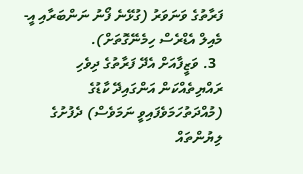ފަރާތުގެ ވަނަވަރު (ގުޅޭނެ ފޯނު ނަންބަރާއި އީ-މެއިލް އެޑްރެސް ހިމެނޭގޮތަށް).
  3. ވަޒީފާއަށް އެދޭ ފަރާތުގެ ދިވެހި ރައްޔިތެއްކަން އަންގައިދޭ ކާޑުގެ (މުއްދަތުހަމަވެފައިވީ ނަމަވެސް) ދެފުށުގެ ލިޔުންތައް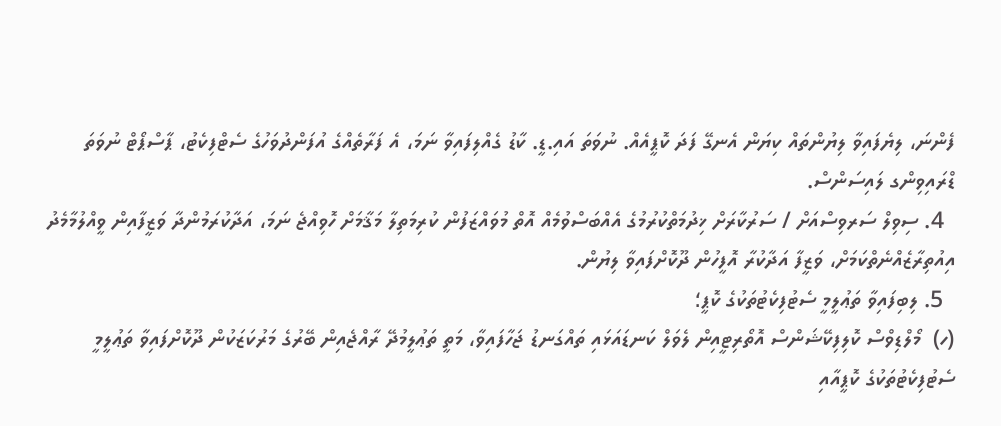ފެންނަ، ލިޔެފައިވާ ލިޔުންތައް ކިޔަން އެނގޭ ފަދަ ކޮޕީއެއް. ނުވަތަ އައި.ޑީ. ކާޑު ގެއްލިފައިވާ ނަމަ، އެ ފަރާތެއްގެ އުފަންދުވަހުގެ ސެޓްފިކެޓު، ޕާސްޕޯޓް ނުވަތަ ޑްރައިވިންގ ލައިސަންސް.
  4. ސިވިލް ސަރވިސްއަށް / ސަރުކާރަށް ޚިދުމަތްކުރުމުގެ އެއްބަސްވުމެއް އޮތް މުވައްޒަފުން ކުރިމަތިލާ މަޤާމަށް ހޮވިއްޖެ ނަމަ، އަދާކުރަމުންދާ ވަޒީފާއިން ވީއްލުމާމެދު އިއުތިރާޒެއްނެތްކަމަށް، ވަޒީފާ އަދާކުރާ އޮފީހުން ދޫކޮށްފައިވާ ލިޔުން.
  5. ލިބިފައިވާ ތަޢުލީމީ ސެޓުފިކެޓުތަކުގެ ކޮޕީ؛
(ހ)  މޯލްޑިވްސް ކޮލިފިކޭޝަންސް އޮތޯރިޓީއިން ލެވަލް ކަނޑައަޅައި ތައްގަނޑު ޖަހާފައިވާ، މަތީ ތަޢުލީމުދޭ ރާއްޖެއިން ބޭރުގެ މަރުކަޒަކުން ދޫކޮށްފައިވާ ތަޢުލީމީ ސެޓުފިކެޓުތަކުގެ ކޮޕީއާއި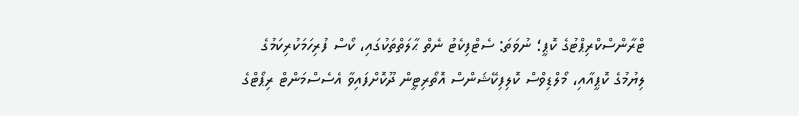ޓްރާންސްކްރިޕްޓުގެ ކޮޕީ؛ ނުވަތަ: ސެޓްފިކެޓު ނެތް ޙާލަތްތަކުގައި، ކޯސް ފުރިހަމަކުރިކަމުގެ ލިޔުމުގެ ކޮޕީއާއި، މޯލްޑިވްސް ކޮލިފިކޭޝަންސް އޮތޯރިޓީން ދޫކޮށްފައިވާ އެސެސްމަންޓް ރިޕޯޓްގެ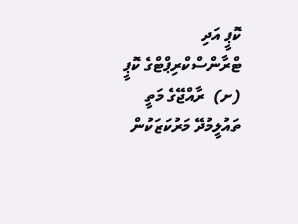ކޮޕީ އަދި ޓްރާންސްކްރިޕްޓްގެ ކޮޕީ
(ށ)  ރާއްޖޭގެ މަތީ ތައުލީމުދޭ މަރުކަޒަކުން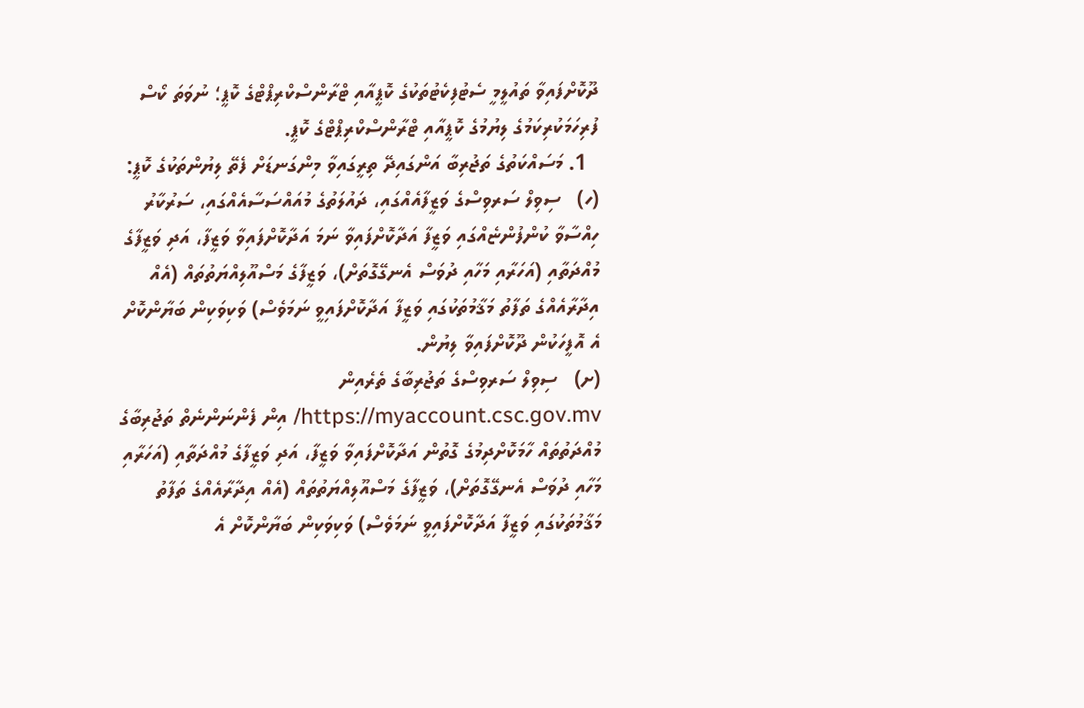ދޫކޮށްފައިވާ ތައުލީމީ ސެޓުފިކެޓުތަކުގެ ކޮޕީއާއި ޓްރާންސްކްރިޕްޓްގެ ކޮޕީ؛ ނުވަތަ ކޯސް ފުރިހަމަކުރިކަމުގެ ލިޔުމުގެ ކޮޕީއާއި ޓްރާންސްކްރިޕްޓްގެ ކޮޕީ.
  1. މަސައްކަތުގެ ތަޖުރިބާ އަންގައިދޭ ތިރީގައިވާ މިންގަނޑަށް ފެތޭ ލިޔުންތަކުގެ ކޮޕީ:
(ހ)   ސިވިލް ސަރވިސްގެ ވަޒީފާއެއްގައި، ދައުލަތުގެ މުއައްސަސާއެއްގައި، ސަރުކާރު ހިއްސާވާ ކުންފުންޏެއްގައި ވަޒީފާ އަދާކޮށްފައިވާ ނަމަ އަދާކޮށްފައިވާ ވަޒީފާ، އަދި ވަޒީފާގެ މުއްދަތާއި (އަހަރާއި މަހާއި ދުވަސް އެނގޭގޮތަށް)، ވަޒީފާގެ މަސްއޫލިއްޔަތުތައް (އެއް އިދާރާއެއްގެ ތަފާތު މަޤާމުތަކުގައި ވަޒީފާ އަދާކޮށްފައިވީ ނަމަވެސް) ވަކިވަކިން ބަޔާންކޮށް އެ އޮފީހަކުން ދޫކޮށްފައިވާ ލިޔުން.
(ށ)   ސިވިލް ސަރވިސްގެ ތަޖުރިބާގެ ތެރެއިން https://myaccount.csc.gov.mv/ އިން ފެންނަންނެތް ތަޖުރިބާގެ މުއްދަތުތައް ހާމަކޮށްދިމުގެ ގޮތުން އަދާކޮށްފައިވާ ވަޒީފާ، އަދި ވަޒީފާގެ މުއްދަތާއި (އަހަރާއި މަހާއި ދުވަސް އެނގޭގޮތަށް)، ވަޒީފާގެ މަސްއޫލިއްޔަތުތައް (އެއް އިދާރާއެއްގެ ތަފާތު މަޤާމުތަކުގައި ވަޒީފާ އަދާކޮށްފައިވީ ނަމަވެސް) ވަކިވަކިން ބަޔާންކޮށް އެ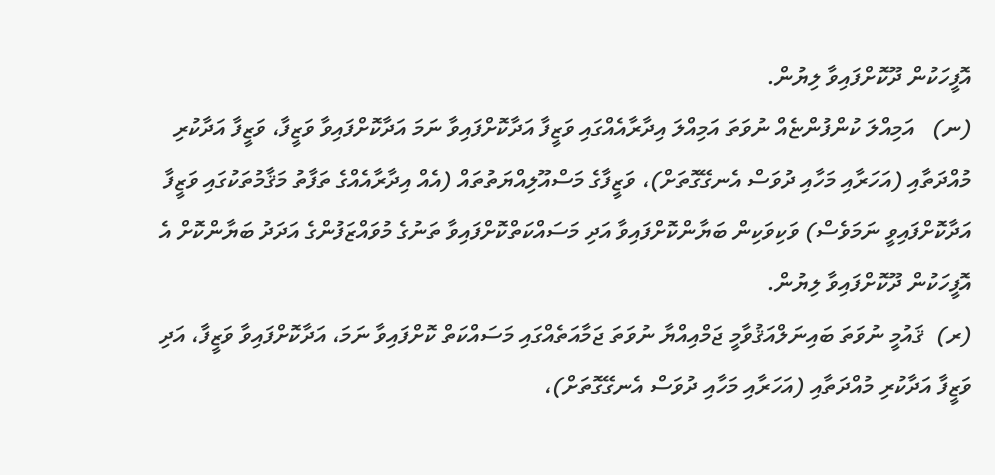އޮފީހަކުން ދޫކޮށްފައިވާ ލިޔުން.
(ނ)   އަމިއްލަ ކުންފުންޏެއް ނުވަތަ އަމިއްލަ އިދާރާއެއްގައި ވަޒީފާ އަދާކޮށްފައިވާ ނަމަ އަދާކޮށްފައިވާ ވަޒީފާ، ވަޒީފާ އަދާކުރި މުއްދަތާއި (އަހަރާއި މަހާއި ދުވަސް އެނގޭގޮތަށް)، ވަޒީފާގެ މަސްއޫލިއްޔަތުތައް (އެއް އިދާރާއެއްގެ ތަފާތު މަޤާމުތަކުގައި ވަޒީފާ އަދާކޮށްފައިވީ ނަމަވެސް) ވަކިވަކިން ބަޔާންކޮށްފައިވާ އަދި މަސައްކަތްކޮށްފައިވާ ތަނުގެ މުވައްޒަފުންގެ އަދަދު ބަޔާންކޮށް އެ އޮފީހަކުން ދޫކޮށްފައިވާ ލިޔުން.
(ރ)  ޤައުމީ ނުވަތަ ބައިނަލްއަޤުވާމީ ޖަމްއިއްޔާ ނުވަތަ ޖަމާއަތެއްގައި މަސައްކަތް ކޮށްފައިވާ ނަމަ، އަދާކޮށްފައިވާ ވަޒީފާ، އަދި ވަޒީފާ އަދާކުރި މުއްދަތާއި (އަހަރާއި މަހާއި ދުވަސް އެނގޭގޮތަށް)،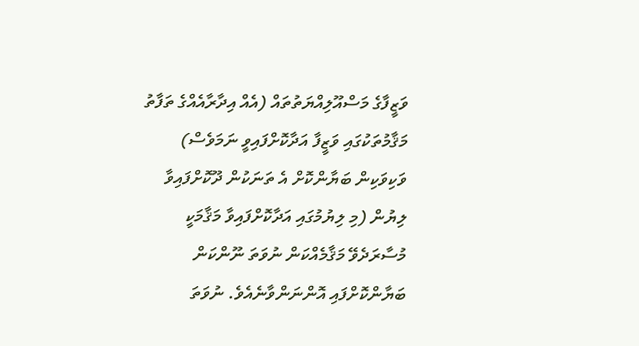ވަޒީފާގެ މަސްއޫލިއްޔަތުތައް (އެއް އިދާރާއެއްގެ ތަފާތު މަޤާމުތަކުގައި ވަޒީފާ އަދާކޮށްފައިވީ ނަމަވެސް) ވަކިވަކިން ބަޔާންކޮށް އެ ތަނަކުން ދޫކޮށްފައިވާ ލިޔުން (މި ލިޔުމުގައި އަދާކޮށްފައިވާ މަޤާމަކީ މުސާރަދެވޭ މަޤާމެއްކަން ނުވަތަ ނޫންކަން ބަޔާންކޮށްފައި އޮންނަންވާނެއެވެ. ނުވަތަ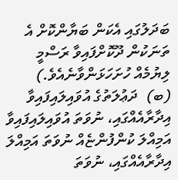ބަދަލުގައި އެކަން ބަޔާންކޮށް އެ ތަނަކުން ދޫކޮށްފައިވާ ރަސްމީ ލިޔުމެއް ހުށަހަޅަންވާނެއެވެ.)
(ބ)  ދަޢުލަތުގެ އުވައިލައިފައިވާ އިދާރާއެއްގައި، ނުވަތަ އުވައިލައިފައިވާ އަމިއްލަ ކުންފުންޏެއް ނުވަތަ އަމިއްލަ އިދާރާއެއްގައި، ނުވަތަ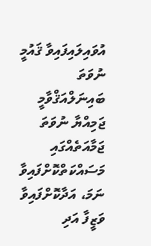އުވައިލައިފައިވާ ޤައުމީ ނުވަތަ ބައިނަލްއަޤްވާމީ ޖަމިއްޔާ ނުވަތަ ޖަމާއަތެއްގައި މަސައްކަތްކޮށްފައިވާ ނަމަ، އަދާކޮށްފައިވާ ވަޒީފާ އަދި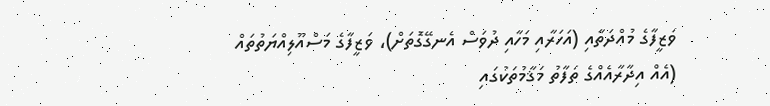ވަޒީފާގެ މުއްދަތާއި (އަހަރާއި މަހާއި ދުވަސް އެނގޭގޮތަށް)، ވަޒީފާގެ މަސްއޫލިއްޔަތުތައް (އެއް އިދާރާއެއްގެ ތަފާތު މަޤާމުތަކުގައި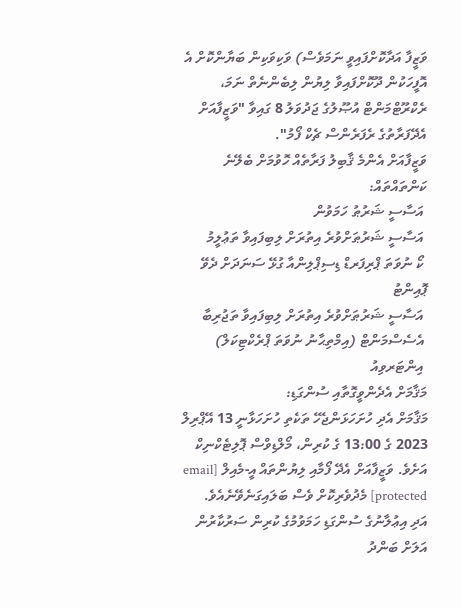ވަޒީފާ އަދާކޮށްފައިވީ ނަމަވެސް) ވަކިވަކިން ބަޔާންކޮށް އެ އޮފީހަކުން ދޫކޮށްފައިވާ ލިޔުން ލިބެންނެތް ނަމަ، ރެކްރޫޓްމަންޓް އުޞޫލުގެ ޖަދުވަލު 8 ގައިވާ "ވަޒީފާއަށް އެދޭފަރާތުގެ ރެފަރެންސް ޗެކް ފޯމު".
ވަޒީފާއަށް އެންމެ ޤާބިލު ފަރާތެއް ހޮވުމަށް ބެލޭނެ ކަންތައްތައް:
 އަސާސީ ޝަރުޠު ހަމަވުން
 އަސާސީ ޝަރުޠަށްވުރެ އިތުރަށް ލިބިފައިވާ ތަޢުލީމު
 ކޯ ނުވަތަ ޕްރިފަރޑް ޑިސިޕްލިންއާ ގުޅޭ ސަނަދަށް ދެވޭ ޕޮއިންޓު
 އަސާސީ ޝަރުޠަށްވުރެ އިތުރަށް ލިބިފައިވާ ތަޖުރިބާ
 އެސެސްމަންޓް (އިމްތިޙާނު ނުވަތަ ޕްރެކްޓިކަލް)
 އިންޓަރވިއު
މަޤާމަށް އެދެންވީގޮތާއި ސުންގަޑި:
މަޤާމަށް އެދި ހުށަހަޅަންޖެހޭ ތަކެތި ހުށަހަޅާނީ 13 އޭޕްރިލް 2023 ގެ 13:00 ގެ ކުރިން، މޯލްޑިވްސް ޕޮލިޓެކްނިކް އަށެވެ. ވަޒީފާއަށް އެދޭ ފޯމާއި ލިޔުންތައް އީ-މެއިލް [email protected] މެދުވެރިކޮށް ވެސް ބަލައިގަނެވޭނެއެވެ.
އަދި އިޢުލާނުގެ ސުންގަޑި ހަމަވުމުގެ ކުރިން ސަރުކާރުން އަލަށް ބަންދު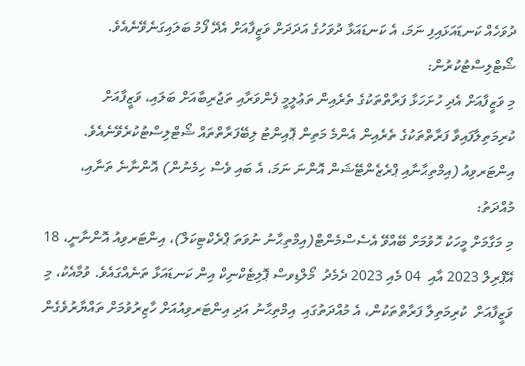ދުވަހެއް ކަނޑައަޅައިފި ނަމަ، އެ ކަނޑައަޅާ ދުވަހުގެ އަދަދަށް ވަޒީފާއަށް އެދޭ ފޯމު ބަލައިގަނެވޭނެއެވެ.
ޝޯޓްލިސްޓުކުރުން:
މި ވަޒީފާއަށް އެދި ހުށަހަޅާ ފަރާތްތަކުގެ ތެރެއިން ތަޢުލީމީ ފެންވަރާއި ތަޖުރިބާއަށް ބަލައި، ވަޒީފާއަށް ކުރިމަތިލާފައިވާ ފަރާތްތަކުގެ ތެރެއިން އެންމެ މަތިން ޕޮއިންޓު ލިބޭފަރާތްތައް ޝޯޓްލިސްޓުކުރެވޭނެއެވެ.
އިންޓަރވިއު (އިމްތިޙާނާއި ޕްރެޒެންޓޭޝަން އޮންނަ ނަމަ، އެ ބައި ވެސް ހިމެނުން) އޮންނާނެ ތަނާއި، މުއްދަތު:
މި މަގާމަށް މީހަކު ހޮވުމަށް ބޭއްވޭ އެސެސްމެންޓް(އިމްތިޙާނު ނުވަތަ ޕްރެކްޓިކަލް)، އިންޓަރވިއު އޮންނާނީ، 18 އޭޕްރިލް 2023 އާއި  04 މެއި 2023 ދެމެދު  މޯލްޑިވސް ޕޮލިޓެކްނިކް އިން ކަނޑައަޅާ ތަނެއްގައެވެ. ވުމާއެކު، މި ވަޒީފާއަށް  ކުރިމަތިލާ ފަރާތްތަކުން، އެ މުއްދަތުގައި  އިމްތިޙާނު އަދި އިންޓަރވިއުއަށް ހާޒިރުވުމަށް ތައްޔާރުވެގެން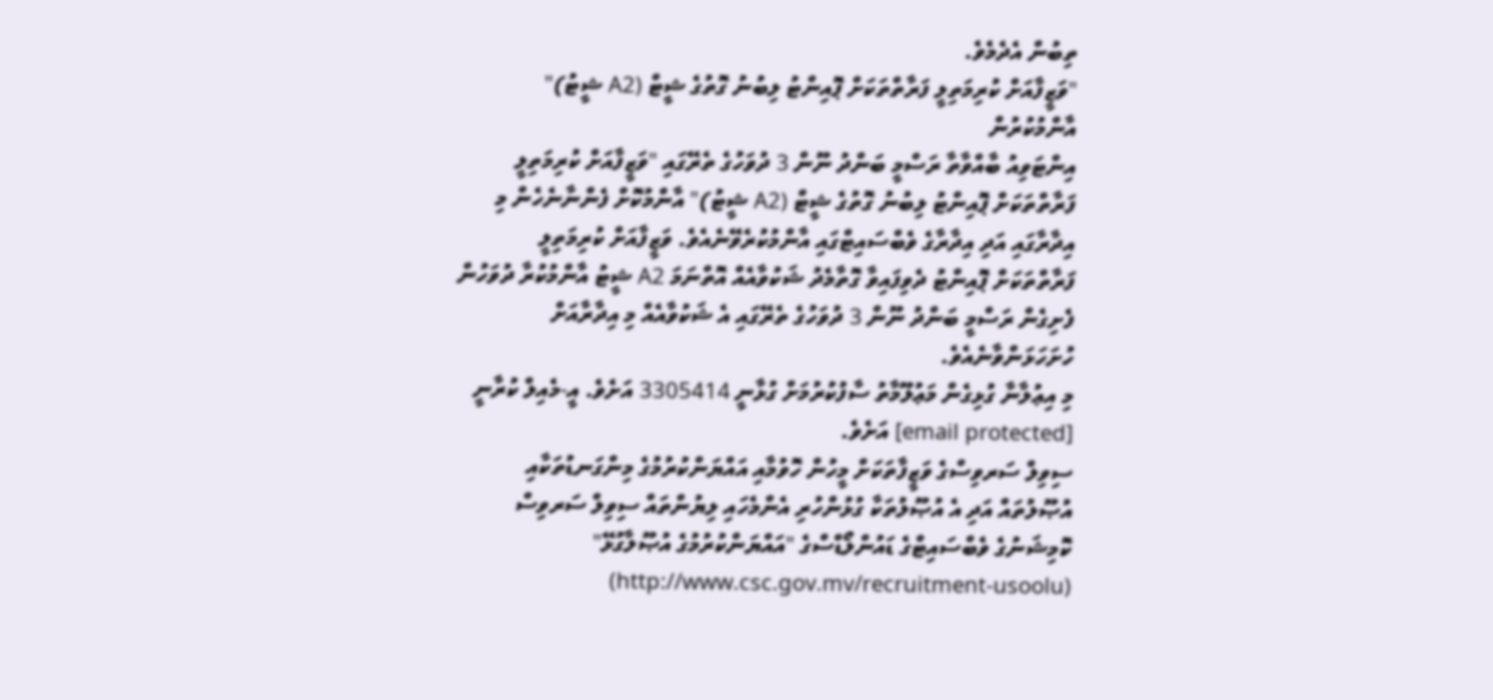ތިބުން އެދެމެވެ.
"ވަޒީފާއަށް ކުރިމަތިލީ ފަރާތްތަކަށް ޕޮއިންޓު ލިބުނު ގޮތުގެ ޝީޓް (A2 ޝީޓު)" އާންމުކުރުން
އިންޓަވިއު ބާއްވާތާ ރަސްމީ ބަންދު ނޫން 3 ދުވަހުގެ ތެރޭގައި "ވަޒީފާއަށް ކުރިމަތިލީ ފަރާތްތަކަށް ޕޮއިންޓު ލިބުނު ގޮތުގެ ޝީޓް (A2 ޝީޓު)" އާންމުކޮށް ފެންނާނެހެން މި އިދާރާގައި އަދި އިދާރާގެ ވެބްސައިޓްގައި އާންމުކުރެވޭނެއެވެ. ވަޒީފާއަށް ކުރިމަތިލީ ފަރާތްތަކަށް ޕޮއިންޓު ދެވިފައިވާ ގޮތާމެދު ޝަކުވާއެއް އޮތްނަމަ A2 ޝީޓު އާންމުކުރާ ދުވަހުން ފެށިގެން ރަސްމީ ބަންދު ނޫން 3 ދުވަހުގެ ތެރޭގައި އެ ޝަކުވާއެއް މި އިދާރާއަށް ހުށަހަޅަންވާނެއެވެ.
މި އިޢުލާނާ ގުޅިގެން މަޢުލޫމާތު ސާފުކުރުމަށް ގުޅާނީ 3305414 އަށެވެ. އީ-މެއިލް ކުރާނީ [email protected] އަށެވެ.
ސިވިލް ސަރވިސްގެ ވަޒީފާތަކަށް މީހުން ހޮވުމާއި އައްޔަންކުރުމުގެ މިންގަނޑުތަކާއި އުޞޫލުތައް އަދި އެ އުޞޫލުތަކާ ގުޅުންހުރި އެންމެހައި ލިޔުންތައް ސިވިލް ސަރވިސް ކޮމިޝަނުގެ ވެބްސައިޓްގެ ޑައުންލޯޑްސްގެ "އައްޔަންކުރުމުގެ އުޞޫލާގުޅޭ" (http://www.csc.gov.mv/recruitment-usoolu)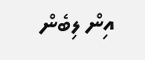އިން ލިބެން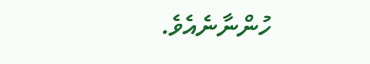ހުންނާނެއެވެ.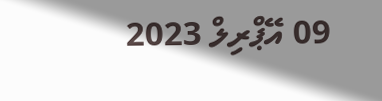09 އޭޕްރިލް 2023